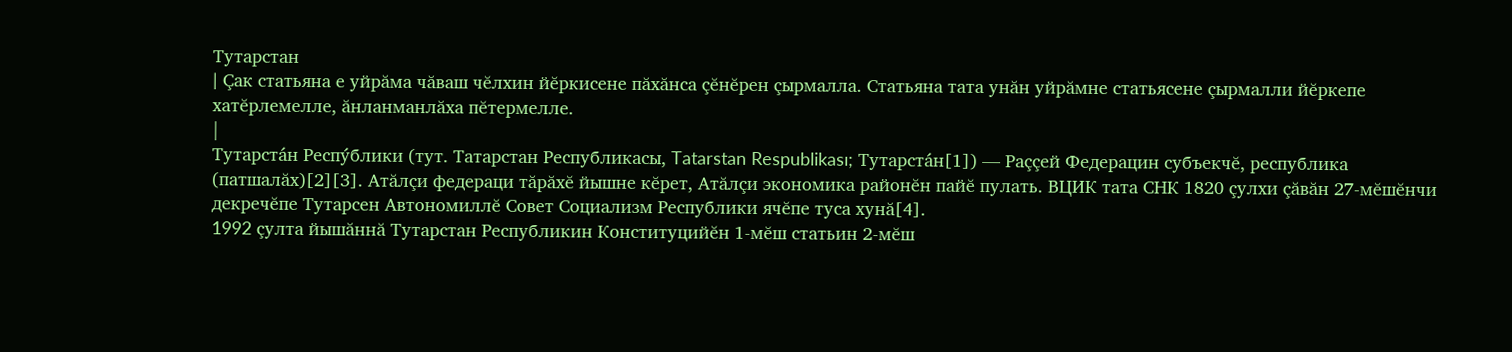Тутарстан
| Çак статьяна е уйрăма чăваш чĕлхин йĕркисене пăхăнса çĕнĕрен çырмалла. Статьяна тата унăн уйрăмне статьясене çырмалли йĕркепе хатĕрлемелле, ăнланманлăха пĕтермелле.
|
Тутарста́н Респу́блики (тут. Татарстан Республикасы, Tatarstan Respublikası; Тутарста́н[1]) — Раççей Федерацин субъекчĕ, республика (патшалăх)[2][3]. Атăлçи федераци тăрăхĕ йышне кĕрет, Атăлçи экономика районĕн пайĕ пулать. ВЦИК тата СНК 1820 çулхи çăвăн 27-мĕшĕнчи декречĕпе Тутарсен Автономиллĕ Совет Социализм Республики ячĕпе туса хунă[4].
1992 çулта йышăннă Тутарстан Республикин Конституцийĕн 1-мĕш статьин 2-мĕш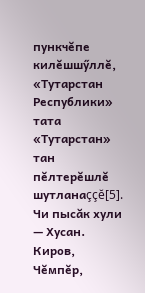пункчĕпе килĕшшӳллĕ, «Тутарстан Республики» тата «Тутарстан» тан пĕлтерĕшлĕ шутланаççĕ[5].
Чи пысăк хули — Хусан.
Киров, Чĕмпĕр,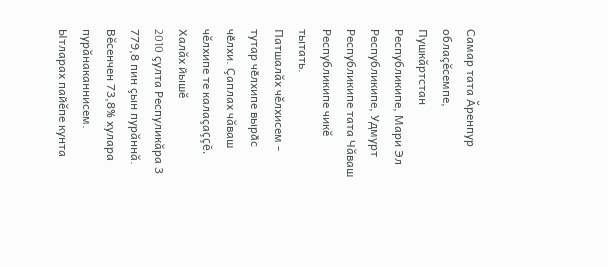Самар тата Ăренпур облаçĕсемпе, Пушкăртстан Республикипе, Мари Эл Республикипе, Удмурт Республикипе тата Чăваш Республикипе чикĕ тытать.
Патшалăх чĕлхисем - тутар чӗлхипе вырӑс чӗлхи. Çаплах чăваш чĕлхипе те калаçаççĕ.
Халăх йышĕ
2010 çулта Респуликăра 3 779,8 пин çын пурăннă. Вĕсенчен 73,8% хулара пурăнаканнисем. Ытларах пайĕпе кунта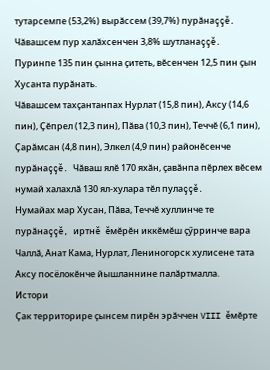тутарсемпе (53,2%) вырăссем (39,7%) пурăнаççĕ.
Чăвашсем пур халăхсенчен 3,8% шутланаççĕ. Пуринпе 135 пин çынна çитеть, вĕсенчен 12,5 пин çын Хусанта пурăнать.
Чăвашсем тахçантанпах Нурлат (15,8 пин), Аксу (14,6 пин), Çĕпрел (12,3 пин), Пăва (10,3 пин), Теччĕ (6,1 пин), Çарăмсан (4,8 пин), Элкел (4,9 пин) районĕсенче пурăнаççĕ. Чăваш ялĕ 170 яхăн, çавăнпа пĕрлех вĕсем нумай халахлă 130 ял-хулара тĕл пулаççĕ.
Нумайах мар Хусан, Пăва, Теччĕ хуллинче те пурăнаççĕ, иртнĕ ĕмĕрĕн иккĕмĕш çӳрринче вара Чаллă, Анат Кама, Нурлат, Лениногорск хулисене тата Аксу посёлокĕнче йышланнине палăртмалла.
Истори
Çак территорире çынсем пирĕн эрăччен VIII ĕмĕрте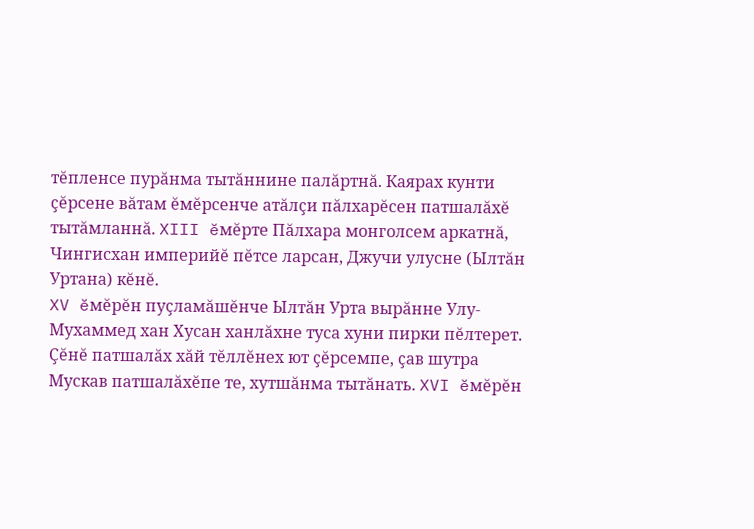тĕпленсе пурăнма тытăннине палăртнă. Каярах кунти çĕрсене вăтам ĕмĕрсенче атăлçи пăлхарĕсен патшалăхĕ тытăмланнă. XIII ĕмĕрте Пăлхара монголсем аркатнă, Чингисхан империйĕ пĕтсе ларсан, Джучи улусне (Ылтăн Уртана) кĕнĕ.
XV ĕмĕрĕн пуçламăшĕнче Ылтăн Урта вырăнне Улу-Мухаммед хан Хусан ханлăхне туса хуни пирки пĕлтерет. Çĕнĕ патшалăх хăй тĕллĕнех ют çĕрсемпе, çав шутра Мускав патшалăхĕпе те, хутшăнма тытăнать. XVI ĕмĕрĕн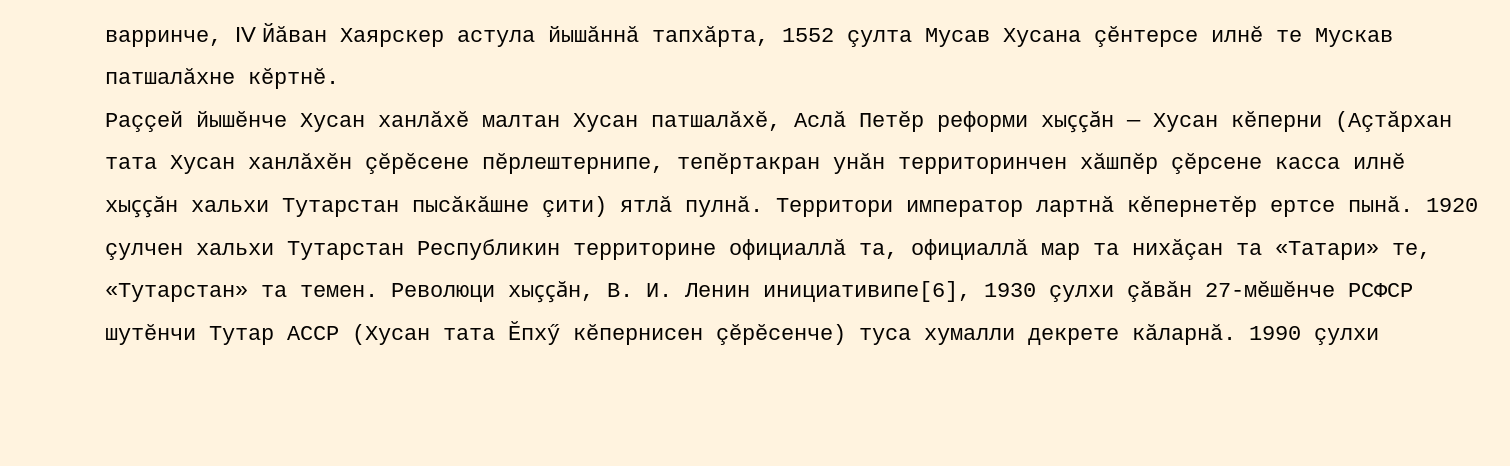варринче, IV Йăван Хаярскер астула йышăннă тапхăрта, 1552 çулта Мусав Хусана çĕнтерсе илнĕ те Мускав патшалăхне кĕртнĕ.
Раççей йышĕнче Хусан ханлăхĕ малтан Хусан патшалăхĕ, Аслă Петĕр реформи хыççăн — Хусан кĕперни (Аçтăрхан тата Хусан ханлăхĕн çĕрĕсене пĕрлештернипе, тепĕртакран унăн территоринчен хăшпĕр çĕрсене касса илнĕ хыççăн хальхи Тутарстан пысăкăшне çити) ятлă пулнă. Территори император лартнă кĕпернетĕр ертсе пынă. 1920 çулчен хальхи Тутарстан Республикин территорине официаллă та, официаллă мар та нихăçан та «Татари» те, «Тутарстан» та темен. Революци хыççăн, В. И. Ленин инициативипе[6], 1930 çулхи çăвăн 27-мĕшĕнче РСФСР шутĕнчи Тутар АССР (Хусан тата Ĕпхӳ кĕпернисен çĕрĕсенче) туса хумалли декрете кăларнă. 1990 çулхи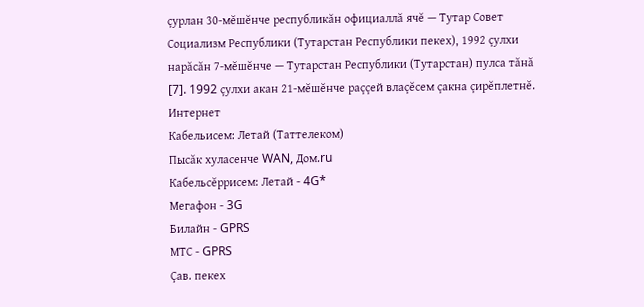çурлан 30-мĕшĕнче республикăн официаллă ячĕ — Тутар Совет Социализм Республики (Тутарстан Республики пекех), 1992 çулхи нарăсăн 7-мĕшĕнче — Тутарстан Республики (Тутарстан) пулса тăнă [7]. 1992 çулхи акан 21-мĕшĕнче раççей влаçĕсем çакна çирĕплетнĕ.
Интернет
Кабельисем: Летай (Таттелеком)
Пысăк хуласенче WAN, Дом.ru
Кабельсĕррисем: Летай - 4G*
Мегафон - 3G
Билайн - GPRS
МТС - GPRS
Çав. пекех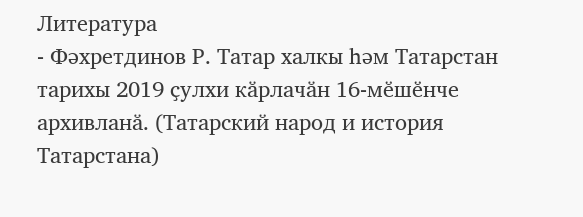Литература
- Фәхретдинов Р. Татар халкы һәм Татарстан тарихы 2019 ҫулхи кӑрлачӑн 16-мӗшӗнче архивланӑ. (Татарский народ и история Татарстана)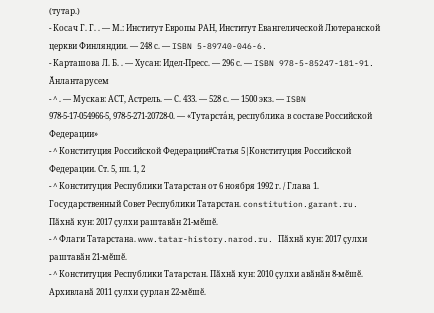(тутар.)
- Косач Г. Г. . — М.: Институт Европы РАН, Институт Евангелической Лютеранской церкви Финляндии. — 248 с. — ISBN 5-89740-046-6.
- Карташова Л. Б. . — Хусан: Идел-Пресс. — 296 с. — ISBN 978-5-85247-181-91.
Ӑнлантарусем
- ^ . — Мускав: АСТ, Астрель. — С. 433. — 528 с. — 1500 экз. — ISBN 978-5-17-054966-5, 978-5-271-20728-0. — «Тутарста́н, республика в составе Российской Федерации»
- ^ Конституция Российской Федерации#Статья 5|Конституция Российской Федерации. Ст. 5, пп. 1, 2
- ^ Конституция Республики Татарстан от 6 ноября 1992 г. / Глава 1. Государственный Совет Республики Татарстан. constitution.garant.ru. Пӑхнӑ кун: 2017 ҫулхи раштавӑн 21-мӗшӗ.
- ^ Флаги Татарстана. www.tatar-history.narod.ru. Пӑхнӑ кун: 2017 ҫулхи раштавӑн 21-мӗшӗ.
- ^ Конституция Республики Татарстан. Пӑхнӑ кун: 2010 ҫулхи авӑнӑн 8-мӗшӗ. Архивланӑ 2011 ҫулхи ҫурлан 22-мӗшӗ.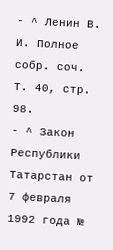- ^ Ленин В. И. Полное собр. соч. Т. 40, стр. 98.
- ^ Закон Республики Татарстан от 7 февраля 1992 года №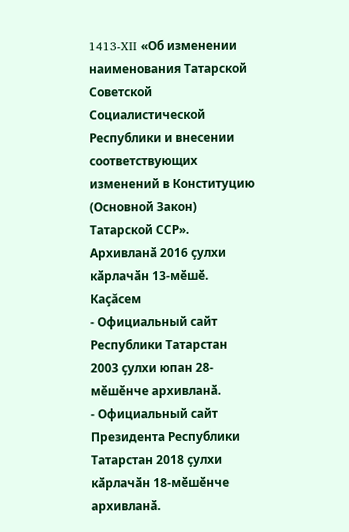1413-XII «Об изменении наименования Татарской Советской Социалистической Республики и внесении соответствующих изменений в Конституцию (Основной Закон) Татарской ССР». Архивланӑ 2016 ҫулхи кӑрлачӑн 13-мӗшӗ.
Каçăсем
- Официальный сайт Республики Татарстан 2003 ҫулхи юпан 28-мӗшӗнче архивланӑ.
- Официальный сайт Президента Республики Татарстан 2018 ҫулхи кӑрлачӑн 18-мӗшӗнче архивланӑ.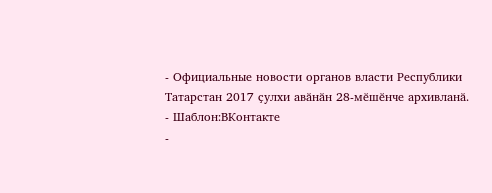- Официальные новости органов власти Республики Татарстан 2017 ҫулхи авӑнӑн 28-мӗшӗнче архивланӑ.
- Шаблон:ВКонтакте
-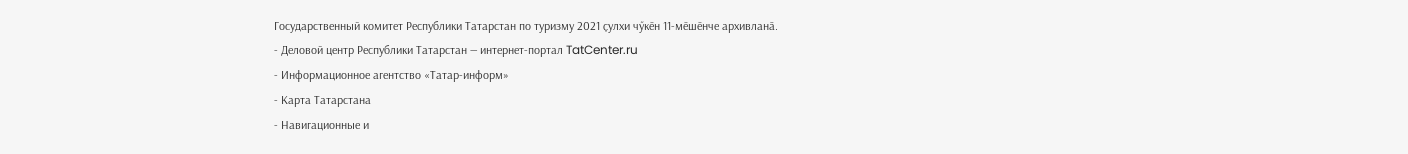Государственный комитет Республики Татарстан по туризму 2021 ҫулхи чӳкӗн 11-мӗшӗнче архивланӑ.
- Деловой центр Республики Татарстан — интернет-портал TatCenter.ru
- Информационное агентство «Татар-информ»
- Карта Татарстана
- Навигационные и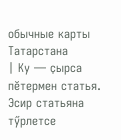обычные карты Татарстана
| Ку — ҫырса пӗтермен статья. Эсир статьяна тӳрлетсе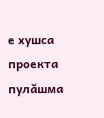е хушса проекта пулăшма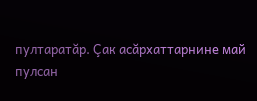пултаратăр. Çак асăрхаттарнине май пулсан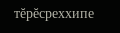тĕрĕсреххипе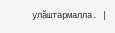улăштармалла. |